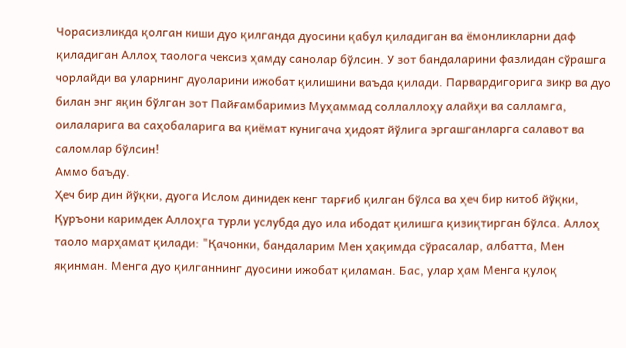Чорасизликда қолган киши дуо қилганда дуосини қабул қиладиган ва ёмонликларни даф қиладиган Аллоҳ таолога чексиз ҳамду санолар бўлсин. У зот бандаларини фазлидан сўрашга чорлайди ва уларнинг дуоларини ижобат қилишини ваъда қилади. Парвардигорига зикр ва дуо билан энг яқин бўлган зот Пайғамбаримиз Муҳаммад соллаллоҳу алайҳи ва салламга, оилаларига ва саҳобаларига ва қиёмат кунигача ҳидоят йўлига эргашганларга салавот ва саломлар бўлсин!
Аммо баъду.
Ҳеч бир дин йўқки, дуога Ислом динидек кенг тарғиб қилган бўлса ва ҳеч бир китоб йўқки, Қуръони каримдек Аллоҳга турли услубда дуо ила ибодат қилишга қизиқтирган бўлса. Аллоҳ таоло марҳамат қилади: "Қачонки, бандаларим Мен ҳақимда сўрасалар, албатта, Мен яқинман. Менга дуо қилганнинг дуосини ижобат қиламан. Бас, улар ҳам Менга қулоқ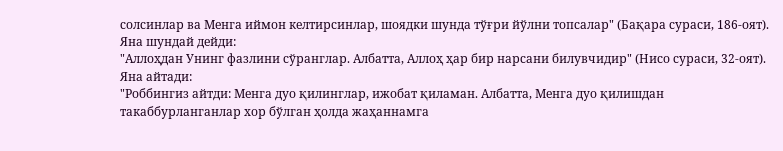солсинлар ва Менга иймон келтирсинлар, шоядки шунда тўғри йўлни топсалар" (Бақара сураси, 186-оят).
Яна шундай дейди:
"Аллоҳдан Унинг фазлини сўранглар. Албатта, Аллоҳ ҳар бир нарсани билувчидир" (Нисо сураси, 32-оят).
Яна айтади:
"Роббингиз айтди: Менга дуо қилинглар, ижобат қиламан. Албатта, Менга дуо қилишдан такаббурланганлар хор бўлган ҳолда жаҳаннамга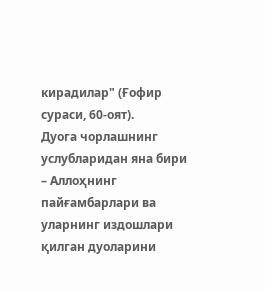кирадилар" (Ғофир сураси, 60-оят).
Дуога чорлашнинг услубларидан яна бири – Аллоҳнинг пайғамбарлари ва уларнинг издошлари қилган дуоларини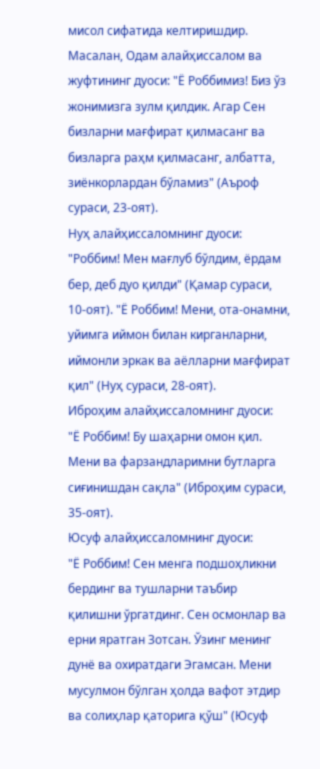мисол сифатида келтиришдир. Масалан, Одам алайҳиссалом ва жуфтининг дуоси: "Ё Роббимиз! Биз ўз жонимизга зулм қилдик. Агар Сен бизларни мағфират қилмасанг ва бизларга раҳм қилмасанг, албатта, зиёнкорлардан бўламиз" (Аъроф сураси, 23-оят).
Нуҳ алайҳиссаломнинг дуоси:
"Роббим! Мен мағлуб бўлдим, ёрдам бер, деб дуо қилди" (Қамар сураси, 10-оят). "Ё Роббим! Мени, ота-онамни, уйимга иймон билан кирганларни, иймонли эркак ва аёлларни мағфират қил" (Нуҳ сураси, 28-оят).
Иброҳим алайҳиссаломнинг дуоси:
"Ё Роббим! Бу шаҳарни омон қил. Мени ва фарзандларимни бутларга сиғинишдан сақла" (Иброҳим сураси, 35-оят).
Юсуф алайҳиссаломнинг дуоси:
"Ё Роббим! Сен менга подшоҳликни бердинг ва тушларни таъбир қилишни ўргатдинг. Сен осмонлар ва ерни яратган Зотсан. Ўзинг менинг дунё ва охиратдаги Эгамсан. Мени мусулмон бўлган ҳолда вафот этдир ва солиҳлар қаторига қўш" (Юсуф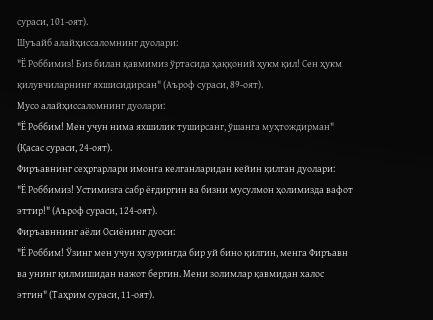сураси, 101-оят).
Шуъайб алайҳиссаломнинг дуолари:
"Ё Роббимиз! Биз билан қавмимиз ўртасида ҳаққоний ҳукм қил! Сен ҳукм қилувчиларнинг яхшисидирсан" (Аъроф сураси, 89-оят).
Мусо алайҳиссаломнинг дуолари:
"Ё Роббим! Мен учун нима яхшилик туширсанг, ўшанга муҳтождирман" (Қасас сураси, 24-оят).
Фиръавнинг сеҳргарлари имонга келганларидан кейин қилган дуолари:
"Ё Роббимиз! Устимизга сабр ёғдиргин ва бизни мусулмон ҳолимизда вафот эттир!" (Аъроф сураси, 124-оят).
Фиръавннинг аёли Осиёнинг дуоси:
"Ё Роббим! Ўзинг мен учун ҳузурингда бир уй бино қилгин, менга Фиръавн ва унинг қилмишидан нажот бергин. Мени золимлар қавмидан халос этгин" (Таҳрим сураси, 11-оят).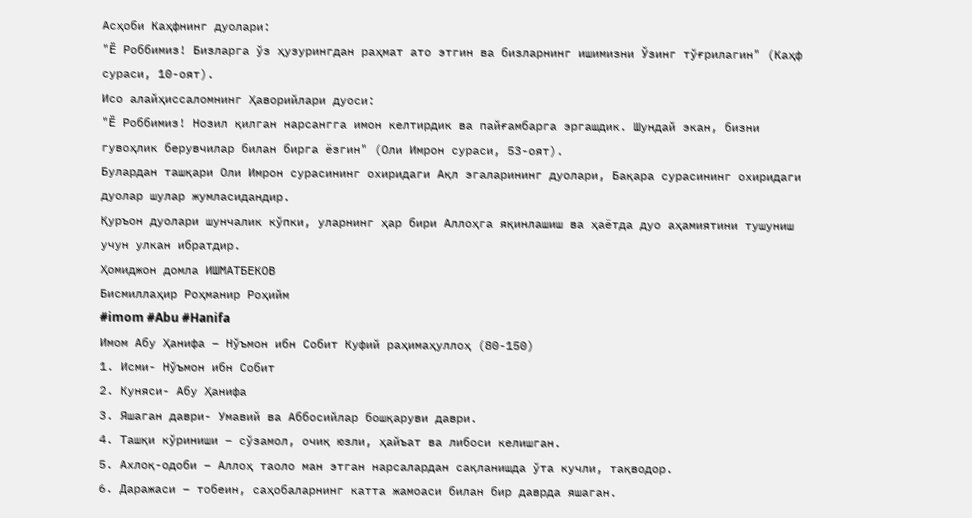Асҳоби Каҳфнинг дуолари:
"Ё Роббимиз! Бизларга ўз ҳузурингдан раҳмат ато этгин ва бизларнинг ишимизни Ўзинг тўғрилагин" (Каҳф сураси, 10-оят).
Исо алайҳиссаломнинг Ҳаворийлари дуоси:
"Ё Роббимиз! Нозил қилган нарсангга имон келтирдик ва пайғамбарга эргашдик. Шундай экан, бизни гувоҳлик берувчилар билан бирга ёзгин" (Оли Имрон сураси, 53-оят).
Булардан ташқари Оли Имрон сурасининг охиридаги Ақл эгаларининг дуолари, Бақара сурасининг охиридаги дуолар шулар жумласидандир.
Қуръон дуолари шунчалик кўпки, уларнинг ҳар бири Аллоҳга яқинлашиш ва ҳаётда дуо аҳамиятини тушуниш учун улкан ибратдир.
Ҳомиджон домла ИШМАТБЕКОВ
Бисмиллаҳир Роҳманир Роҳийм
#imom #Abu #Hanifa
Имом Абу Ҳанифа – Нўъмон ибн Собит Куфий раҳимаҳуллоҳ (80-150)
1. Исми- Нўъмон ибн Собит
2. Куняси- Абу Ҳанифа
3. Яшаган даври- Умавий ва Аббосийлар бошқаруви даври.
4. Ташқи кўриниши – сўзамол, очиқ юзли, ҳайъат ва либоси келишган.
5. Ахлоқ-одоби – Аллоҳ таоло ман этган нарсалардан сақланишда ўта кучли, тақводор.
6. Даражаси – тобеин, саҳобаларнинг катта жамоаси билан бир даврда яшаган.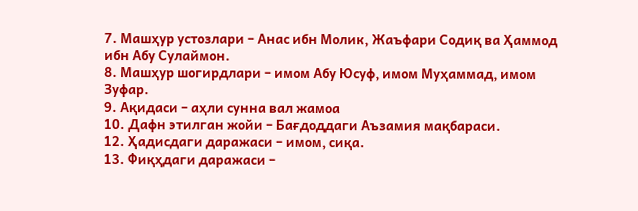7. Машҳур устозлари – Анас ибн Молик, Жаъфари Содиқ ва Ҳаммод ибн Абу Сулаймон.
8. Машҳур шогирдлари – имом Абу Юсуф, имом Муҳаммад, имом Зуфар.
9. Ақидаси – аҳли сунна вал жамоа
10. Дафн этилган жойи – Бағдоддаги Аъзамия мақбараси.
12. Ҳадисдаги даражаси – имом, сиқа.
13. Фиқҳдаги даражаси –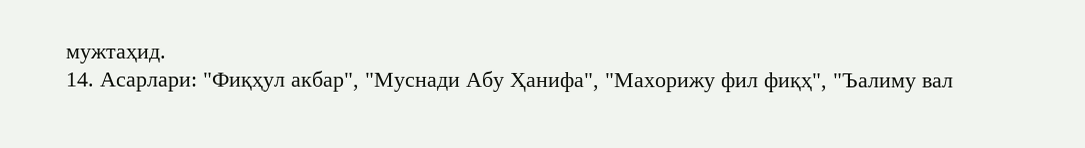мужтаҳид.
14. Асарлари: "Фиқҳул акбар", "Муснади Абу Ҳанифа", "Махорижу фил фиқҳ", "Ъалиму вал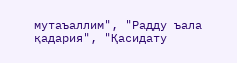мутаъаллим", "Радду ъала қадария", "Қасидату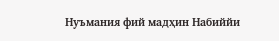Нуъмания фий мадҳин Набиййи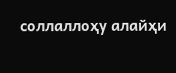соллаллоҳу алайҳи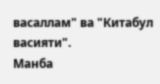васаллам" ва "Китабул васияти".
Манба